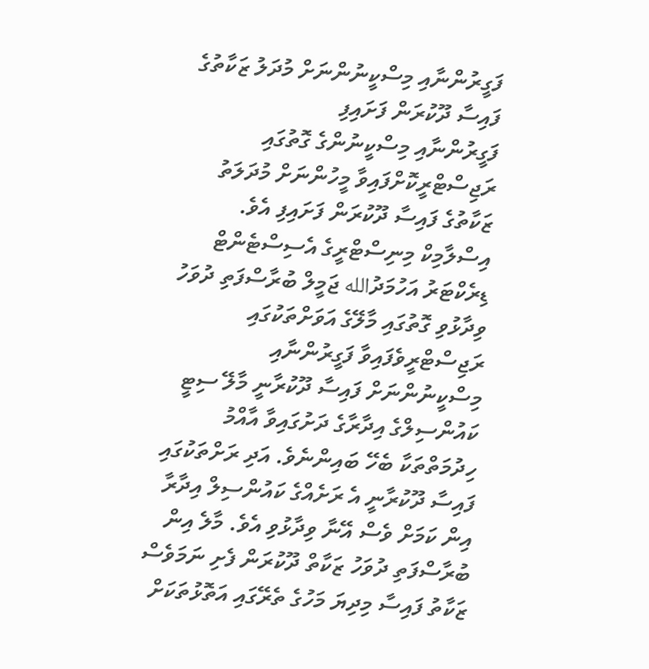ފަގީރުންނާއި މިސްކީނުންނަށް މުދަލު ޒަކާތުގެ ފައިސާ ދޫކުރަން ފަށައިފި
ފަގީރުންނާއި މިސްކީނުންގެ ގޮތުގައި ރަޖިސްޓްރީކޮށްފައިވާ މީހުންނަށް މުދަލަތު ޒަކާތުގެ ފައިސާ ދޫކުރަން ފަށައިފި އެވެ.
އިސްލާމިކް މިނިސްޓްރީގެ އެސިސްޓެންޓް ޑިރެކްޓަރު އަހުމަދުالله ޖަމީލް ބުރާސްފަތި ދުވަހު ވިދާޅުވި ގޮތުގައި މާލޭގެ އަވަށްތަކުގައި ރަޖިސްޓްރީވެފައިވާ ފަގީރުންނާއި މިސްކީނުންނަށް ފައިސާ ދޫކުރާނީ މާލޭ ސިޓީ ކައުންސިލްގެ އިދާރާގެ ދަށުގައިވާ އާއްމު ހިދުމަތްތަކާ ބެހޭ ބައިންނެވެ. އަދި ރަށްތަކުގައި ފައިސާ ދޫކުރާނީ އެ ރަށެއްގެ ކައުންސިލް އިދާރާ އިން ކަމަށް ވެސް އޭނާ ވިދާޅުވި އެވެ. މާލެ އިން ބުރާސްފަތި ދުވަހު ޒަކާތް ދޫކުރަން ފެށި ނަމަވެސް ޒަކާތު ފައިސާ މިދިޔަ މަހުގެ ތެރޭގައި އަތޮޅުތަކަށް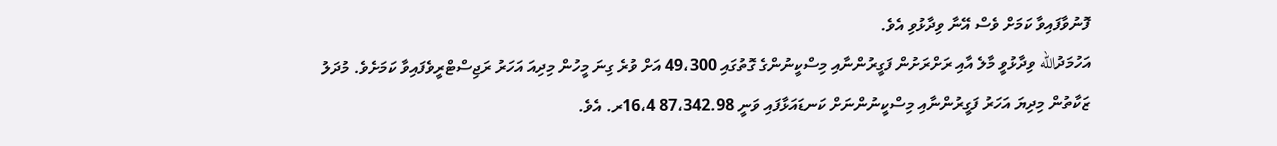ފޮނުވާފައިވާ ކަމަށް ވެސް އޭނާ ވިދާޅުވި އެވެ.
އަހުމަދުالله ވިދާޅުވީ މާލެ އާއި ރަށްރަށުން ފަގީރުންނާއި މިސްކީނުންގެ ގޮތުގައި 49،300 އަށް ވުރެ ގިނަ މީހުން މިދިއަ އަހަރު ރަޖިސްޓްރީވެފައިވާ ކަމަށެވެ. މުދަލު ޒަކާތުން މިދިޔަ އަހަރު ފަގީރުންނާއި މިސްކީނުންނަށް ކަނޑައަޅާފައި ވަނީ 87،342.98 16،4ރ. އެވެ.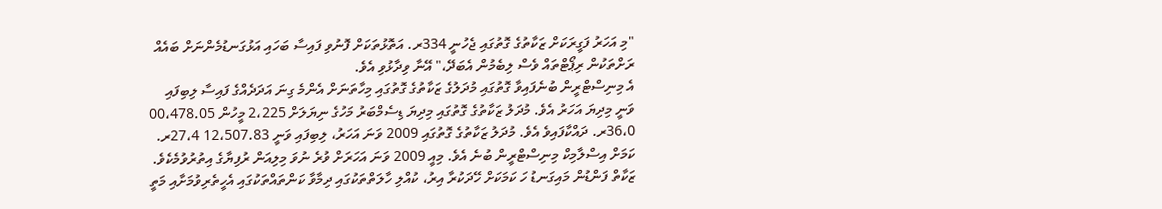"މި އަހަރު ފަގީރަކަށް ޒަކާތުގެ ގޮތުގައި ޖެހުނީ 334ރ. އަތޮޅުތަކަށް ފޮނުވި ފައިސާ ބަހައި އަޅުގަނޑުމެންނަށް ބައެއް ރަށްތަކުން ރިޕޯޓްތައް ވެސް ލިބެމުން އެބަދޭ،" އޭނާ ވިދާޅުވި އެވެ.
އެ މިނިސްޓްރީން ބުނެފައިވާ ގޮތުގައި މުދަލުގެ ޒަކާތުގެ ގޮތުގައި މިހާތަނަށް އެންމެ ގިނަ އަދަދެއްގެ ފައިސާ ލިބިފައި ވަނީ މިދިޔަ އަހަރު އެވެ. މުދަލު ޒަކާތުގެ ގޮތުގައި މިދިޔަ ޑިސެމްބަރު މަހުގެ ނިޔަލަށް 2،225 މީހުން 00،478.05 36،0ރ. ދައްކާފައިވެ އެވެ. މުދަލު ޒަކާތުގެ ގޮތުގައި 2009 ވަނަ އަހަރު، ލިބިފައި ވަނީ 12،507.83 27،4ރ. ކަމަށް އިސްލާމިކް މިނިސްޓްރީން ބުނެ އެވެ. މިއީ 2009 ވަނަ އަހަރަށް ވުރެ ނުވަ މިލިއަން ރުފިޔާގެ އިތުރުވުމެކެވެ.
ޒަކާތް ފަންޑުން މައިގަނޑު ހަ ކަމަކަށް ހޭދަކުރާ އިރު، ކުއްލި ހާލަތްތަކުގައި ދިމާވާ ކަންތައްތަކުގައި އެހީތެރިވުމަށާއި މަތީ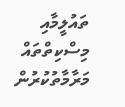ތައުލީމާއި މިސްކިތްތައް މަރާމާތުކުރުން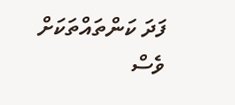ފަދަ ކަންތައްތަކަށް ވެސް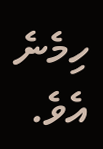ހިމެނެ އެވެ.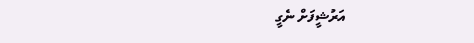އަރުޝީފަށް ނެގީ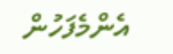އެންމެފަހުން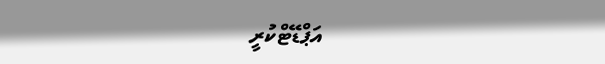އަޕްޑޭޓްކުރީ